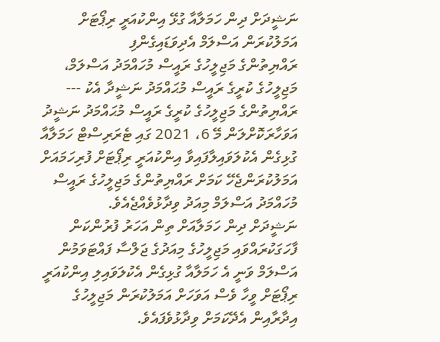ނަޝީދަށް ދިން ހަމަލާއާ ގުޅޭ އިންކުއަރީ ރިޕޯޓަށް އަމަލުކުރަން އަސްލަމް އެދިވަޑައިގެންފި
ރައްޔިތުންގެ މަޖިލީހުގެ ރައީސް މުހައްމަދު އަސްލަމް، މަޖިލީހުގެ ކުރީގެ ރައީސް މުޙައްމަދު ނަޝީދާ އެކު ---
ރައްޔިތުންގެ މަޖިލީހުގެ ކުރީގެ ރައީސް މުޙައްމަދު ނަޝީދު އަވަހާރަކޮށްލަން މޭ 6، 2021 ގައި ޓެރަރިސްޓް ހަމަލާއާ ގުޅިގެން އެކުލަވައިލާފައިވާ އިންކުއަރީ ރިޕޯޓަށް ފުރިހަމައަށް އަމަލުކުރަންޖެހޭ ކަމަށް ރައްޔިތުންގެ މަޖިލީހުގެ ރައީސް މުހައްމަދު އަސްލަމް މިއަދު ވިދާޅުވެއްޖެއެވެ.
ނަޝީދަށް ދިން ހަމަލާއަށް ތިން އަހަރު ފުރުންކަން ފާހަގަކުރައްވައި މަޖިލީހުގެ މިއަދުގެ ޖަލްސާ ފައްޓަވަމުން އަސްލަމް ވަނީ އެ ހަމަލާއާ ގުޅިގެން އެކުލަވައިލި އިންކުއަރީ ރިޕޯޓަށް ވީހާ ވެސް އަވަހަށް އަމަލުކުރަން މަޖިލީހުގެ އިދާރާއިން އެދޭކަމަށް ވިދާޅުވެފައެވެ.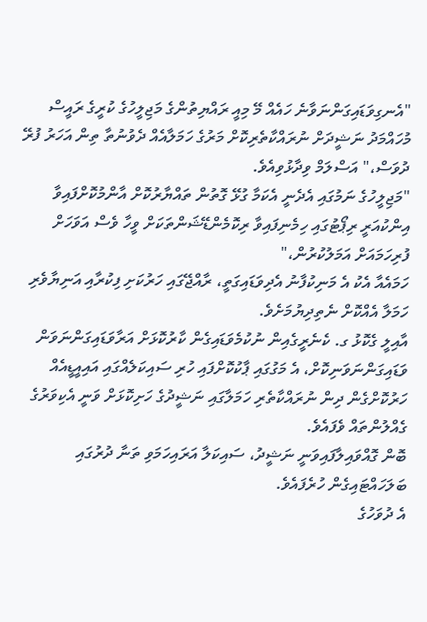"އެނގިވަޑައިގަންނަވާނެ ހައެއް މޭ މިއީ ރައްޔިތުންގެ މަޖިލީހުގެ ކުރީގެ ރައީސް މުހައްމަދު ނަޝީދަށް ނުރައްކާތެރިކޮށް މަރުގެ ހަމަލާއެއް ދެވުނުތާ ތިން އަހަރު ފުރޭ ދުވަސް،" އަސްލަމް ވިދާޅުވިއެވެ.
"މަޖިލީހުގެ ނަމުގައި އެދެނީ އެކަމާ ގުޅޭ ގޮތުން ތައްޔާރުކޮށް އާންމުކޮށްފައިވާ އިންކުއަރީ ރިޕޯޓުގައި ހިމެނިފައިވާ ރިކޮމެންޑޭޝަންތަކަށް ވީހާ ވެސް އަވަހަށް ފުރިހަމައަށް އަމަލުކުރުން،"
ހަމައެއާ އެކު އެ މަނިކުފާނު އެދިވަޑައިގަތީ، ރާއްޖޭގައި ހަރުކަށި ފިކުރާއި އަނިޔާވެރި ހަމަލާ އެއްކޮށް ނެތިދިޔުމަށެވެ.
އާއިލީ ގެކޮޅު ގ. ކެނެރީގެއިން ނުކުމެވަޑައިގެން ކާރުކޮޅަށް އަރާވަޑައިގަންނަވަން ވަޑައިގަންނަވަނިކޮށް، އެ މަގުގައި ޕާކުކޮށްފައި ހުރި ސައިކަލެއްގައި އައިއީޑީއެއް ހަރުކޮށްގެން ދިން ނުރައްކާތެރި ހަމަލާގައި ނަޝީދުގެ ހަށިކޮޅަށް ވަނީ އެކިވަރުގެ ގެއްލުންތައް ވެފައެވެ.
ބޮން ގޮއްވައިލާފައިވަނީ ނަޝީދު، ސައިކަލާ އަރައިހަމަވި ތަނާ ދުރުގައި ބަލަހައްޓައިގެން ހުރެފައެވެ.
އެ ދުވަހުގެ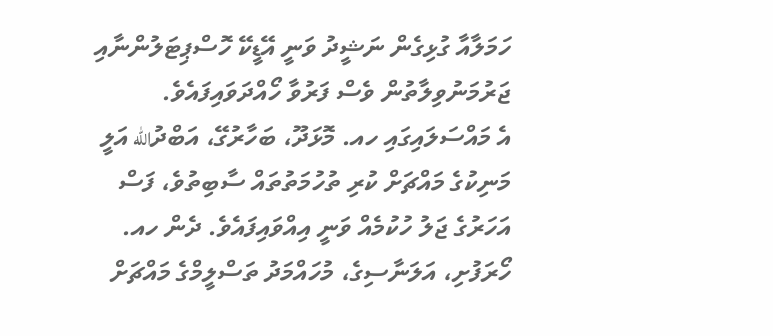ހަމަލާއާ ގުޅިގެން ނަޝީދު ވަނީ އޭޑީކޭ ހޮސްޕިޓަލުންނާއި ޖަރުމަނުވިލާތުން ވެސް ފަރުވާ ހޯއްދަވައިފައެވެ.
އެ މައްސަލައިގައި ހއ. މޮޅަދޫ، ބަހާރުގޭ، އަބްދުالله އަލީ މަނިކުގެ މައްޗަށް ކުރި ތުހުމަތުތައް ސާބިތުވެ، ފަސް އަހަރުގެ ޖަލު ހުކުމެއް ވަނީ އިއްވައިފައެވެ. ދެން ހއ. ހޯރަފުށި، އަލަނާސިގެ، މުހައްމަދު ތަސްލީމްގެ މައްޗަށް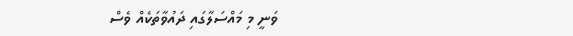ވަނީ މި މައްސަލާގައި ދައުވާތަކެއް ވެސް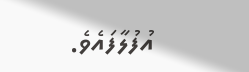އުފުލާފައެވެ.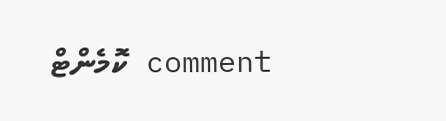comment ކޮމެންޓް